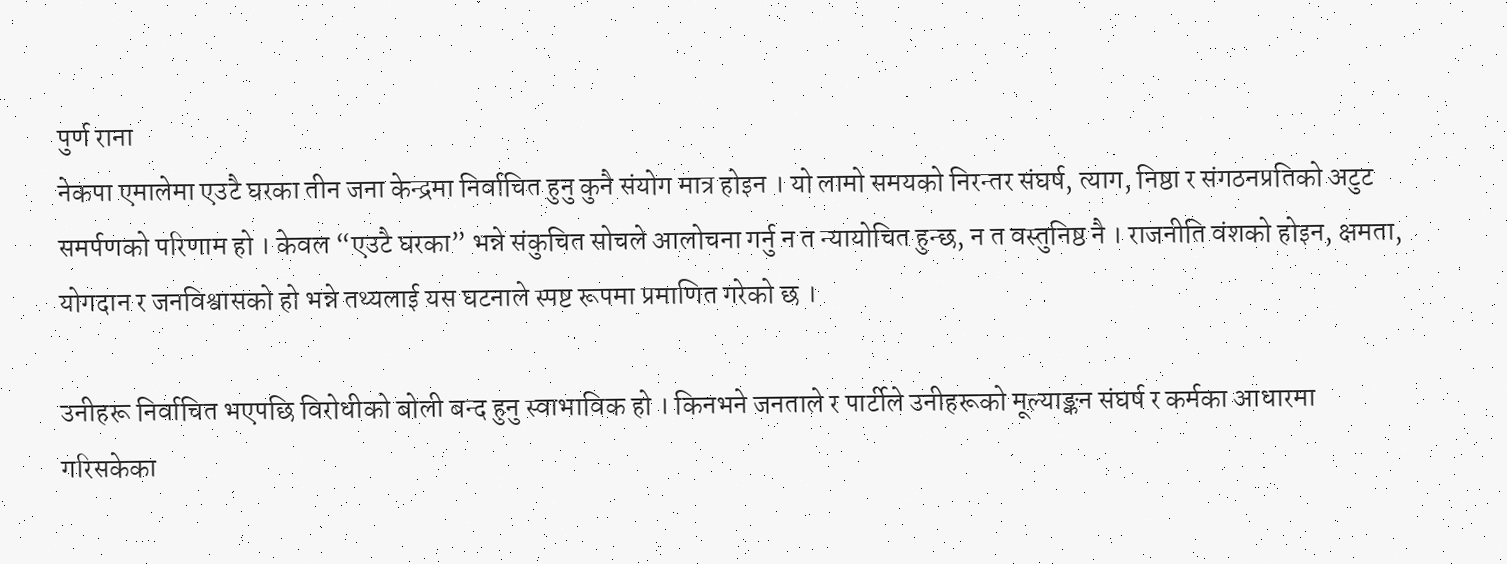पुर्ण राना
नेकपा एमालेमा एउटै घरका तीन जना केन्द्रमा निर्वाचित हुनु कुनै संयोग मात्र होइन । यो लामो समयको निरन्तर संघर्ष, त्याग, निष्ठा र संगठनप्रतिको अटुट समर्पणको परिणाम हो । केवल “एउटै घरका” भन्ने संकुचित सोचले आलोचना गर्नु न त न्यायोचित हुन्छ, न त वस्तुनिष्ठ नै । राजनीति वंशको होइन, क्षमता, योगदान र जनविश्वासको हो भन्ने तथ्यलाई यस घटनाले स्पष्ट रूपमा प्रमाणित गरेको छ ।

उनीहरू निर्वाचित भएपछि विरोधीको बोली बन्द हुनु स्वाभाविक हो । किनभने जनताले र पार्टीले उनीहरूको मूल्याङ्कन संघर्ष र कर्मका आधारमा गरिसकेका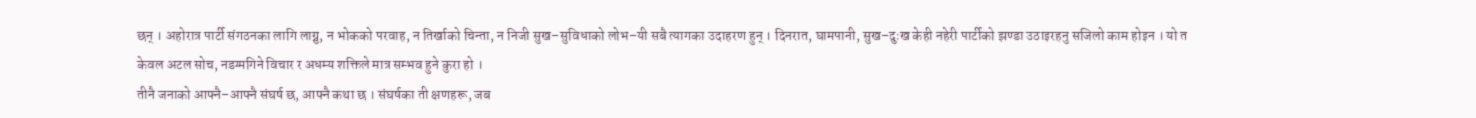छन् । अहोरात्र पार्टी संगठनका लागि लाग्नु, न भोकको परवाह, न तिर्खाको चिन्ता, न निजी सुख–सुविधाको लोभ–यी सबै त्यागका उदाहरण हुन् । दिनरात, घामपानी, सुख–दुःख केही नहेरी पार्टीको झण्डा उठाइरहनु सजिलो काम होइन । यो त केवल अटल सोच, नडग्मगिने विचार र अधम्य शक्तिले मात्र सम्भव हुने कुरा हो ।
तीनै जनाको आफ्नै–आफ्नै संघर्ष छ, आफ्नै कथा छ । संघर्षका ती क्षणहरू, जब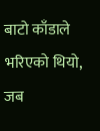बाटो काँडाले भरिएको थियो, जब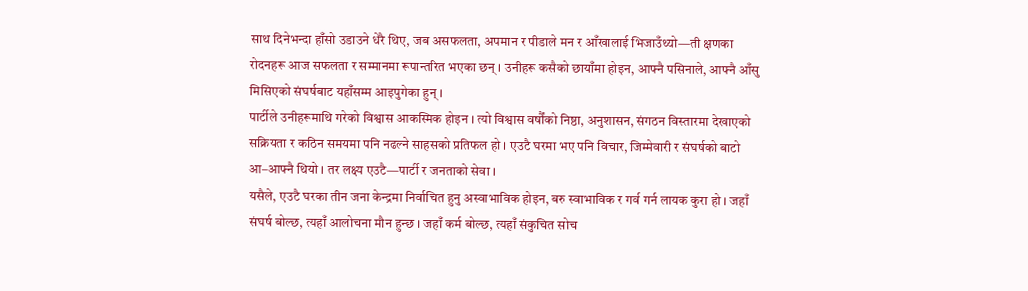साथ दिनेभन्दा हाँसो उडाउने धेरै थिए, जब असफलता, अपमान र पीडाले मन र आँखालाई भिजाउँथ्यो—ती क्षणका रोदनहरू आज सफलता र सम्मानमा रूपान्तरित भएका छन् । उनीहरू कसैको छायाँमा होइन, आफ्नै पसिनाले, आफ्नै आँसु मिसिएको संघर्षबाट यहाँसम्म आइपुगेका हुन् ।
पार्टीले उनीहरूमाथि गरेको विश्वास आकस्मिक होइन । त्यो विश्वास वर्षौंको निष्ठा, अनुशासन, संगठन विस्तारमा देखाएको सक्रियता र कठिन समयमा पनि नढल्ने साहसको प्रतिफल हो । एउटै घरमा भए पनि विचार, जिम्मेवारी र संघर्षको बाटो आ–आफ्नै थियो । तर लक्ष्य एउटै—पार्टी र जनताको सेवा ।
यसैले, एउटै घरका तीन जना केन्द्रमा निर्वाचित हुनु अस्वाभाविक होइन, बरु स्वाभाविक र गर्व गर्न लायक कुरा हो । जहाँ संघर्ष बोल्छ, त्यहाँ आलोचना मौन हुन्छ । जहाँ कर्म बोल्छ, त्यहाँ संकुचित सोच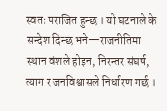स्वतः पराजित हुन्छ । यो घटनाले के सन्देश दिन्छ भने—राजनीतिमा स्थान वंशले होइन, निरन्तर संघर्ष, त्याग र जनविश्वासले निर्धारण गर्छ ।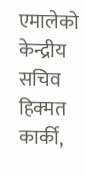एमालेको केन्द्रीय सचिव हिक्मत कार्की,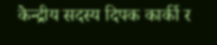केन्द्रीय सदस्य दिपक कार्की र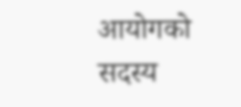आयोगको सदस्य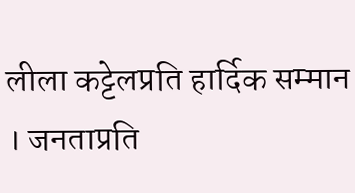लीला कट्टेलप्रति हार्दिक सम्मान । जनताप्रति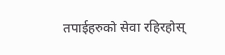तपाईहरुको सेवा रहिरहोस्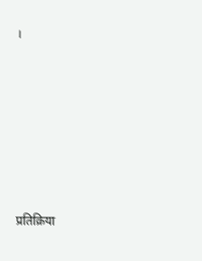।







प्रतिक्रिया